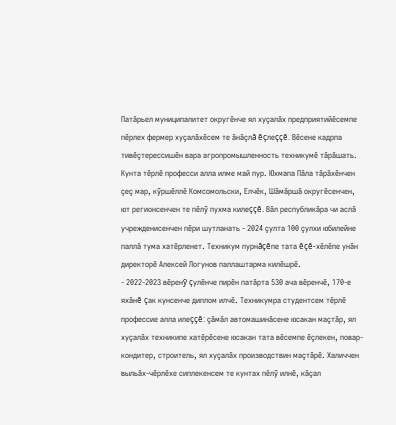Патăрьел муниципалитет округĕнче ял хуçалăх предприятийĕсемпе пĕрлех фермер хуçалăхĕсем те ăнăçлă ĕçлеççĕ. Вĕсене кадрпа тивĕçтерессишĕн вара агропромышленность техникумĕ тăрăшать. Кунта тĕрлĕ професси алла илме май пур. Юхмапа Пăла тăрăхĕнчен çеç мар, кỹршĕллĕ Комсомольски, Елчĕк, Шăмăршă округĕсенчен, ют регионсенчен те пĕлỹ пухма килеççĕ. Вăл республикăра чи аслă учрежденисенчен пĕри шутланать - 2024 çулта 100 çулхи юбилейне паллă тума хатĕрленет. Техникум пурнăçĕпе тата ĕçĕ-хĕлĕпе унăн директорĕ Алексей Логунов паллаштарма килĕшрĕ.
- 2022-2023 вĕренỹ çулĕнче пирĕн патăрта 530 ача вĕренчĕ, 170-е яхăнĕ çак кунсенче диплом илчĕ. Техникумра студентсем тĕрлĕ профессие алла илеççĕ: çăмăл автомашинăсене юсакан маçтăр, ял хуçалăх техникипе хатĕрĕсене юсакан тата вĕсемпе ĕçлекен, повар-кондитер, строитель, ял хуçалăх производствин маçтăрĕ. Халиччен выльăх-чĕрлĕхе сиплекенсем те кунтах пĕлỹ илнĕ, кăçал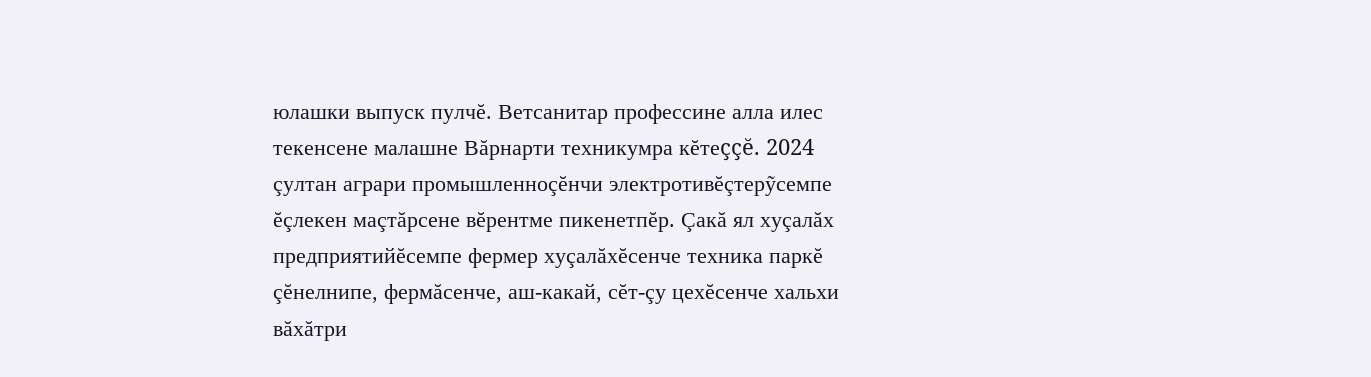юлашки выпуск пулчĕ. Ветсанитар профессине алла илес текенсене малашне Вăрнарти техникумра кĕтеççĕ. 2024 çултан аграри промышленноçĕнчи электротивĕçтерỹсемпе ĕçлекен маçтăрсене вĕрентме пикенетпĕр. Çакă ял хуçалăх предприятийĕсемпе фермер хуçалăхĕсенче техника паркĕ çĕнелнипе, фермăсенче, аш-какай, сĕт-çу цехĕсенче хальхи вăхăтри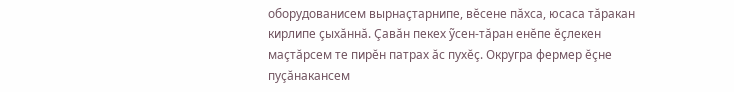оборудованисем вырнаçтарнипе, вĕсене пăхса, юсаса тăракан кирлипе çыхăннă. Çавăн пекех ỹсен-тăран енĕпе ĕçлекен маçтăрсем те пирĕн патрах ăс пухĕç. Округра фермер ĕçне пуçăнакансем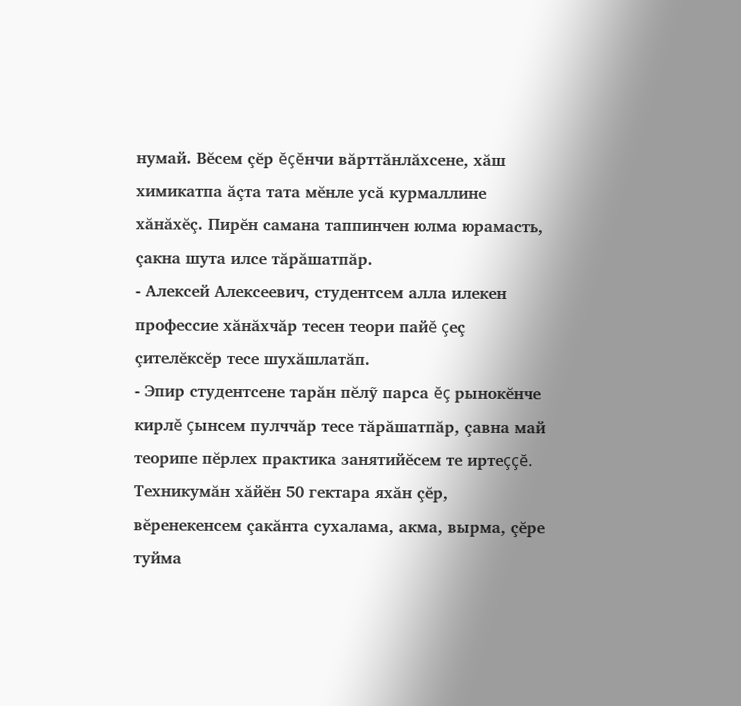нумай. Вĕсем çĕр ĕçĕнчи вăрттăнлăхсене, хăш химикатпа ăçта тата мĕнле усă курмаллине хăнăхĕç. Пирĕн самана таппинчен юлма юрамасть, çакна шута илсе тăрăшатпăр.
- Алексей Алексеевич, студентсем алла илекен профессие хăнăхчăр тесен теори пайĕ çеç çителĕксĕр тесе шухăшлатăп.
- Эпир студентсене тарăн пĕлỹ парса ĕç рынокĕнче кирлĕ çынсем пулччăр тесе тăрăшатпăр, çавна май теорипе пĕрлех практика занятийĕсем те иртеççĕ. Техникумăн хăйĕн 50 гектара яхăн çĕр, вĕренекенсем çакăнта сухалама, акма, вырма, çĕре туйма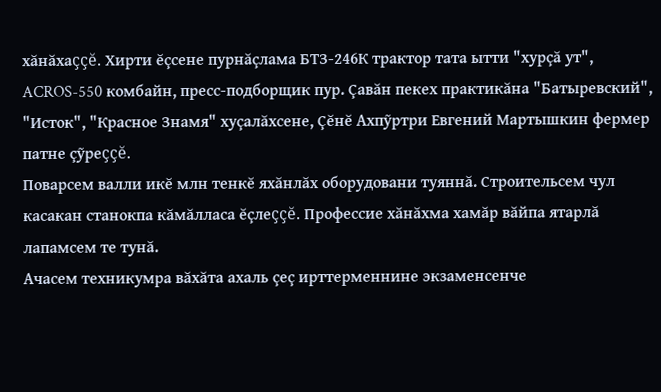хăнăхаççĕ. Хирти ĕçсене пурнăçлама БТЗ-246К трактор тата ытти "хурçă ут", ACROS-550 комбайн, пресс-подборщик пур. Çавăн пекех практикăна "Батыревский", "Исток", "Красное Знамя" хуçалăхсене, Çĕнĕ Ахпỹртри Евгений Мартышкин фермер патне çỹреççĕ.
Поварсем валли икĕ млн тенкĕ яхăнлăх оборудовани туяннă. Строительсем чул касакан станокпа кăмăлласа ĕçлеççĕ. Профессие хăнăхма хамăр вăйпа ятарлă лапамсем те тунă.
Ачасем техникумра вăхăта ахаль çеç ирттерменнине экзаменсенче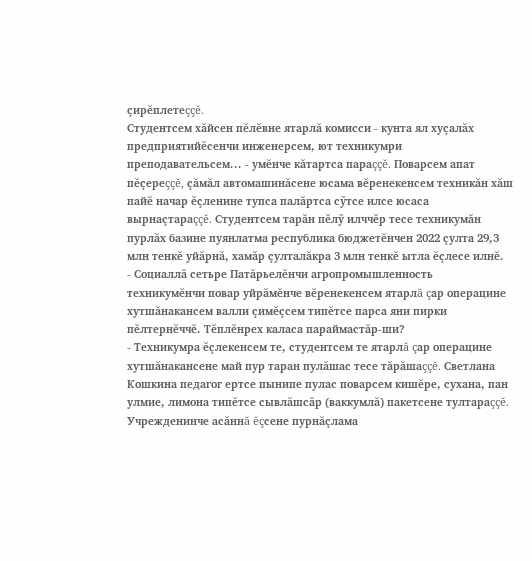çирĕплетеççĕ.
Студентсем хăйсен пĕлĕвне ятарлă комисси - кунта ял хуçалăх предприятийĕсенчи инженерсем, ют техникумри преподавательсем... - умĕнче кăтартса параççĕ. Поварсем апат пĕçереççĕ, çăмăл автомашинăсене юсама вĕренекенсем техникăн хăш пайĕ начар ĕçленине тупса палăртса сỹтсе илсе юсаса вырнаçтараççĕ. Студентсем тарăн пĕлỹ илччĕр тесе техникумăн пурлăх базине пуянлатма республика бюджетĕнчен 2022 çулта 29,3 млн тенкĕ уйăрнă, хамăр çулталăкра 3 млн тенкĕ ытла ĕçлесе илнĕ.
- Социаллă сетьре Патăрьелĕнчи агропромышленность техникумĕнчи повар уйрăмĕнче вĕренекенсем ятарлă çар операцине хутшăнакансем валли çимĕçсем типĕтсе парса яни пирки пĕлтернĕччĕ. Тĕплĕнрех каласа параймастăр-ши?
- Техникумра ĕçлекенсем те, студентсем те ятарлă çар операцине хутшăнакансене май пур таран пулăшас тесе тăрăшаççĕ. Светлана Кошкина педагог ертсе пынипе пулас поварсем кишĕре, сухана, пан улмие, лимона типĕтсе сывлăшсăр (ваккумлă) пакетсене тултараççĕ. Учрежденинче асăннă ĕçсене пурнăçлама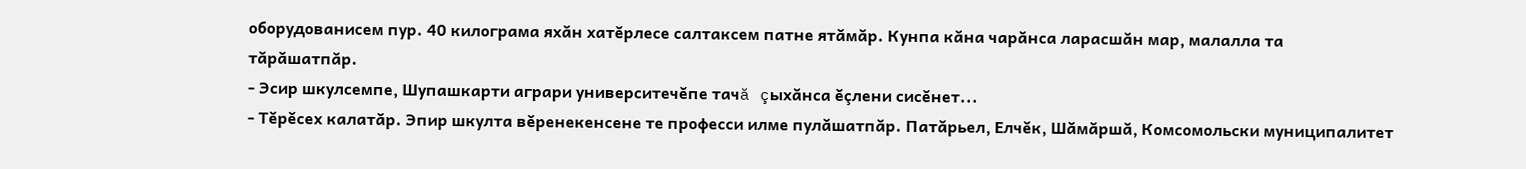оборудованисем пур. 40 килограма яхăн хатĕрлесе салтаксем патне ятăмăр. Кунпа кăна чарăнса ларасшăн мар, малалла та тăрăшатпăр.
- Эсир шкулсемпе, Шупашкарти аграри университечĕпе тачă çыхăнса ĕçлени сисĕнет...
- Тĕрĕсех калатăр. Эпир шкулта вĕренекенсене те професси илме пулăшатпăр. Патăрьел, Елчĕк, Шăмăршă, Комсомольски муниципалитет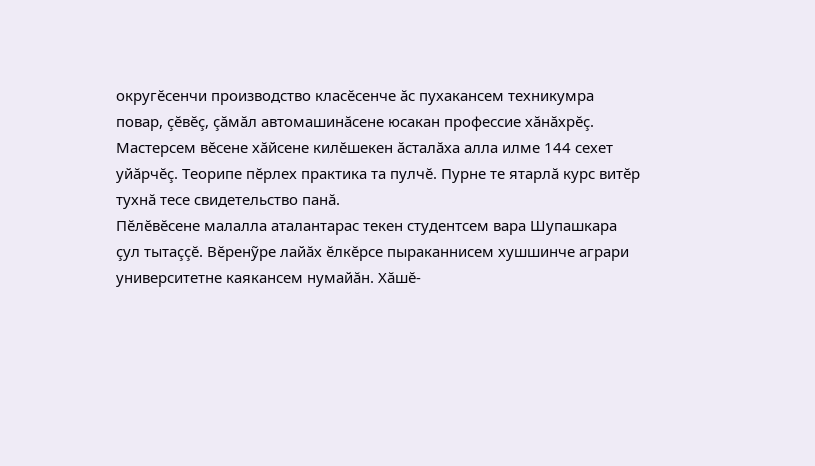округĕсенчи производство класĕсенче ăс пухакансем техникумра повар, çĕвĕç, çăмăл автомашинăсене юсакан профессие хăнăхрĕç. Мастерсем вĕсене хăйсене килĕшекен ăсталăха алла илме 144 сехет уйăрчĕç. Теорипе пĕрлех практика та пулчĕ. Пурне те ятарлă курс витĕр тухнă тесе свидетельство панă.
Пĕлĕвĕсене малалла аталантарас текен студентсем вара Шупашкара çул тытаççĕ. Вĕренỹре лайăх ĕлкĕрсе пыраканнисем хушшинче аграри университетне каякансем нумайăн. Хăшĕ-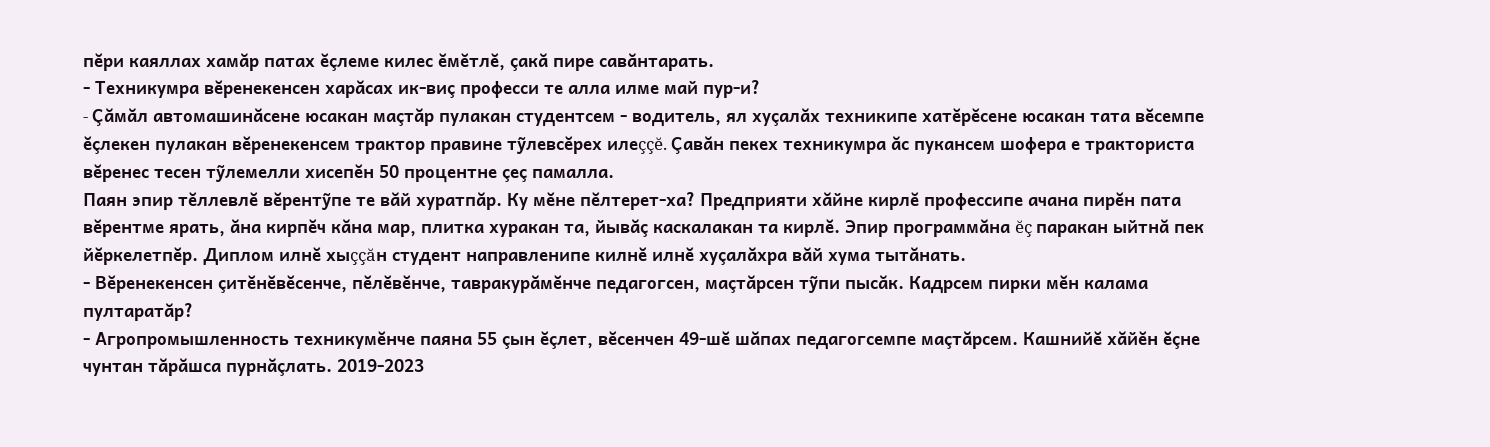пĕри каяллах хамăр патах ĕçлеме килес ĕмĕтлĕ, çакă пире савăнтарать.
- Техникумра вĕренекенсен харăсах ик-виç професси те алла илме май пур-и?
- Çăмăл автомашинăсене юсакан маçтăр пулакан студентсем - водитель, ял хуçалăх техникипе хатĕрĕсене юсакан тата вĕсемпе ĕçлекен пулакан вĕренекенсем трактор правине тỹлевсĕрех илеççĕ. Çавăн пекех техникумра ăс пукансем шофера е тракториста вĕренес тесен тỹлемелли хисепĕн 50 процентне çеç памалла.
Паян эпир тĕллевлĕ вĕрентỹпе те вăй хуратпăр. Ку мĕне пĕлтерет-ха? Предприяти хăйне кирлĕ профессипе ачана пирĕн пата вĕрентме ярать, ăна кирпĕч кăна мар, плитка хуракан та, йывăç каскалакан та кирлĕ. Эпир программăна ĕç паракан ыйтнă пек йĕркелетпĕр. Диплом илнĕ хыççăн студент направленипе килнĕ илнĕ хуçалăхра вăй хума тытăнать.
- Вĕренекенсен çитĕнĕвĕсенче, пĕлĕвĕнче, тавракурăмĕнче педагогсен, маçтăрсен тỹпи пысăк. Кадрсем пирки мĕн калама пултаратăр?
- Агропромышленность техникумĕнче паяна 55 çын ĕçлет, вĕсенчен 49-шĕ шăпах педагогсемпе маçтăрсем. Кашнийĕ хăйĕн ĕçне чунтан тăрăшса пурнăçлать. 2019-2023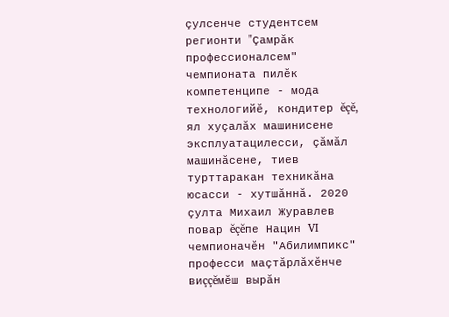çулсенче студентсем регионти "Çамрăк профессионалсем" чемпионата пилĕк компетенципе - мода технологийĕ, кондитер ĕçĕ, ял хуçалăх машинисене эксплуатацилесси, çăмăл машинăсене, тиев турттаракан техникăна юсасси - хутшăннă. 2020 çулта Михаил Журавлев повар ĕçĕпе Нацин VI чемпионачĕн "Абилимпикс" професси маçтăрлăхĕнче виççĕмĕш вырăн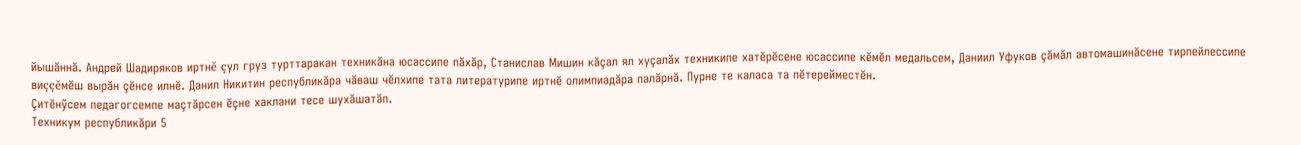йышăннă. Андрей Шадиряков иртнĕ çул груз турттаракан техникăна юсассипе пăхăр, Станислав Мишин кăçал ял хуçалăх техникипе хатĕрĕсене юсассипе кĕмĕл медальсем, Даниил Уфуков çăмăл автомашинăсене тирпейлессипе виççĕмĕш вырăн çĕнсе илнĕ. Данил Никитин республикăра чăваш чĕлхипе тата литературипе иртнĕ олимпиадăра палăрнă. Пурне те каласа та пĕтерейместĕн.
Çитĕнỹсем педагогсемпе маçтăрсен ĕçне хаклани тесе шухăшатăп.
Техникум республикăри 5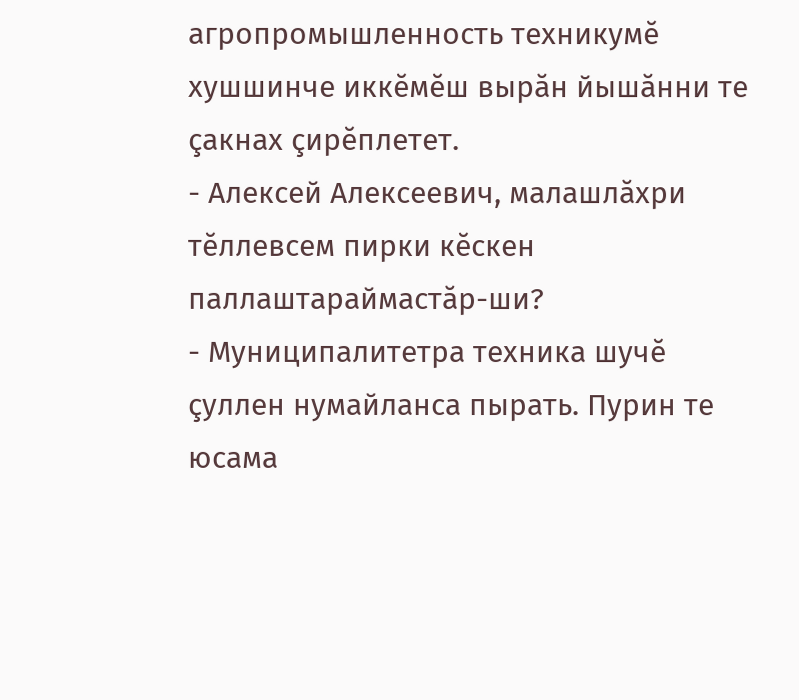агропромышленность техникумĕ хушшинче иккĕмĕш вырăн йышăнни те çакнах çирĕплетет.
- Алексей Алексеевич, малашлăхри тĕллевсем пирки кĕскен паллаштараймастăр-ши?
- Муниципалитетра техника шучĕ çуллен нумайланса пырать. Пурин те юсама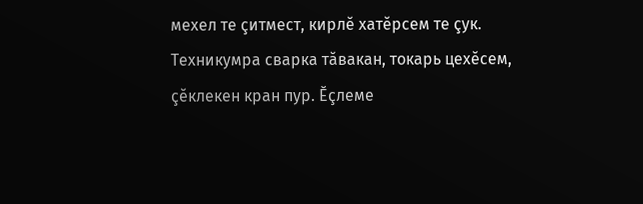мехел те çитмест, кирлĕ хатĕрсем те çук. Техникумра сварка тăвакан, токарь цехĕсем, çĕклекен кран пур. Ĕçлеме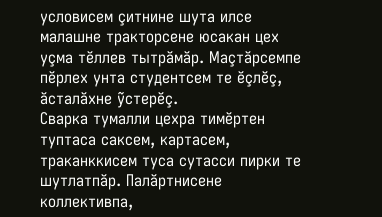условисем çитнине шута илсе малашне тракторсене юсакан цех уçма тĕллев тытрăмăр. Маçтăрсемпе пĕрлех унта студентсем те ĕçлĕç, ăсталăхне ỹстерĕç.
Сварка тумалли цехра тимĕртен туптаса саксем, картасем, траканккисем туса сутасси пирки те шутлатпăр. Палăртнисене коллективпа,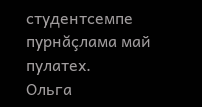студентсемпе пурнăçлама май пулатех.
Ольга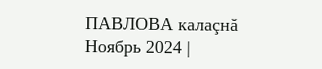ПАВЛОВА калаçнă
Ноябрь 2024 |